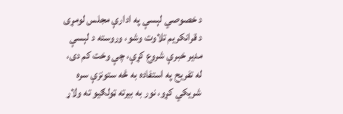د خصوصي لېسې په ادارې مجلس لومړی د قرانکریم تلاوت وشو، وروسته د لېسې مدیر خبرې شروع کړې، چې وخت کم دی، له تفریح په استفاده به څه ستونزې سره شریکي کړو، نور به بیرته ټولګیو ته ولاړ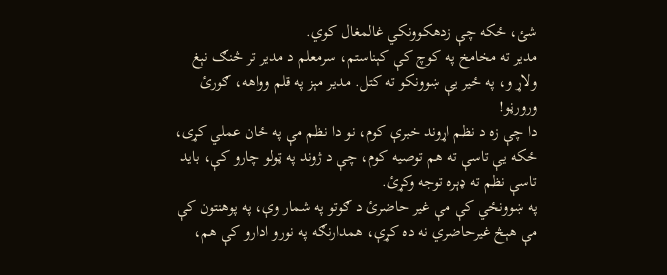شئ، ځکه چې زدهکوونکي غالمغال کوي.
مدیر ته مخامخ په کوچ کې کېناستم، سرمعلم د مدیر تر څنګ نېغ ولاړ و، په ځیر یې ښوونکو ته کتل. مدیر مېز په قلم وواهه، ګورئ ورورڼو!
دا چې زه د نظم اړوند خبرې کوم، نو دا نظم مې په ځان عملي کړی، ځکه یې تاسې ته هم توصیه کوم، چې د ژوند په ټولو چارو کې، باید تاسې نظم ته ډېره توجه وکړئ.
په ښوونځي کې مې غیر حاضرئ د ګوتو په شمار وې، په پوهنتون کې مې هېڅ غیرحاضري نه ده کړې، همدارنګه په نورو ادارو کې هم،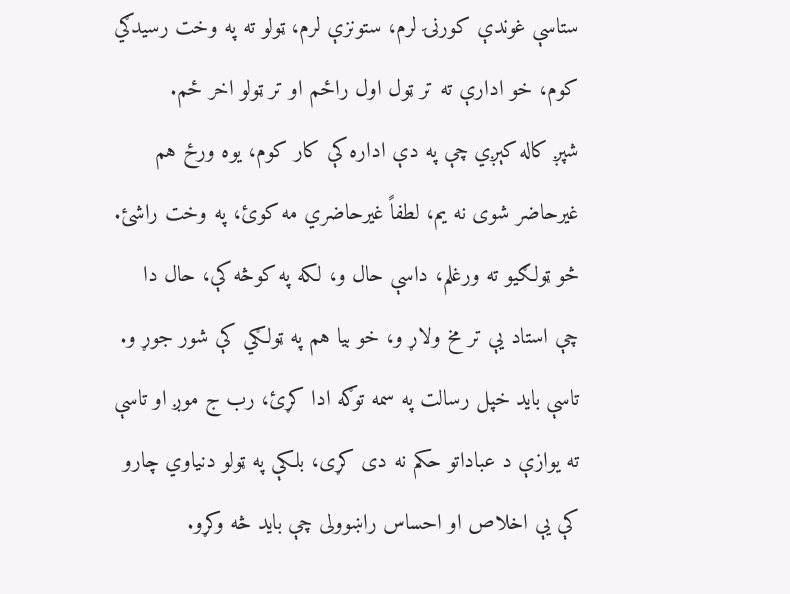ستاسې غوندې کورنۍ لرم، ستونزې لرم، ټولو ته په وخت رسیدګي کوم، خو ادارې ته تر ټول اول راځم او تر ټولو اخر ځم.
شپږ کاله کېږي چې په دې اداره کې کار کوم، یوه ورځ هم غیرحاضر شوی نه یم، لطفاً غیرحاضري مه کوئ، په وخت راشئ.
څو ټولګیو ته ورغلم، داسې حال و، لکه په کوڅه کې، حال دا چې استاد یې تر مخ ولاړ و، خو بیا هم په ټولګي کې شور جوړ و. تاسې باید خپل رسالت په سمه توګه ادا کړئ، رب ج موږ او تاسې ته یوازې د عباداتو حکم نه دی کړی، بلکې په ټولو دنیاوي چارو کې یې اخلاص او احساس راښوولی چې باید څه وکړو.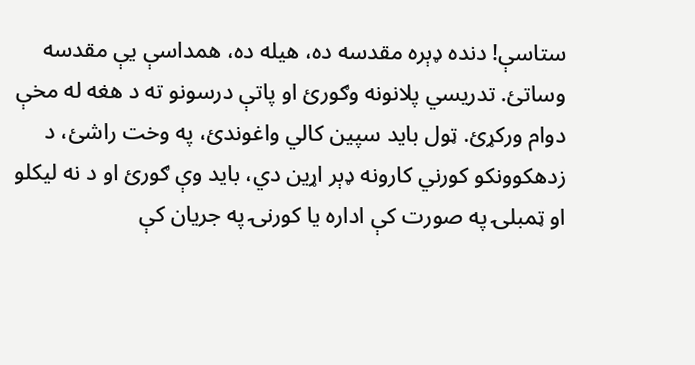ستاسې! دنده ډېره مقدسه ده، هیله ده، همداسې یې مقدسه وساتئ. تدریسي پلانونه وګورئ او پاتې درسونو ته د هغه له مخې دوام ورکړئ. ټول باید سپین کالي واغوندئ، په وخت راشئ، د زدهکوونکو کورني کارونه ډېر اړین دي، باید وې ګورئ او د نه لیکلو او ټمبلۍ په صورت کې اداره یا کورنۍ په جریان کې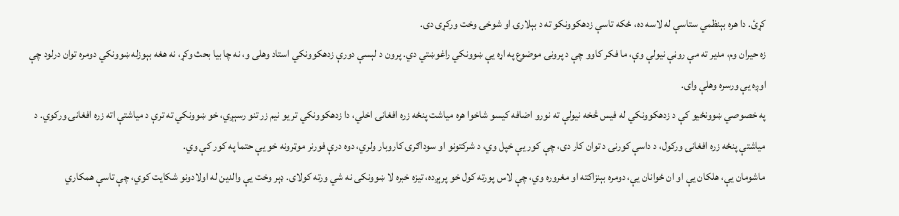کړئ. دا هره بېنظمي ستاسې له لاسه ده، ځکه تاسې زدهکوونکو ته د بېلارۍ او شوخۍ وخت ورکړی دی.
زه حیران وم، مدیر ته مې روڼې نیولې وې، ما فکر کاوو چې د پرونۍ موضوع په اړه یې ښوونکي راغوښتي دي. پرون د لېسې دورې زدهکوونکي استاد وهلی و، نه چا بیا بحث وکړ، نه هغه بېوزله ښوونکي دومره توان درلود چې اوږه یې ورسره وهلې وای.
په خصوصي ښوونځيو کې د زدهکوونکي له فیس څخه نیولې ته نورو اضافه کیسو شاخوا هره میاشت پنځه زره افغانۍ اخلي، دا زدهکوونکي تر یو نیم زر تنو رسېږي، خو ښوونکي ته ترې د میاشتې اته زره افغانۍ ورکوي. د میاشتې پنځه زره افغانۍ ورکول، د داسې کورنۍ د توان کار دی، چې کور یې خپل وي، د شرکتونو او سوداګرۍ کاروبار ولري، دوه درې فورنر موټرونه خو یې حتما په کور کې وي.
ماشومان یې، هلکان یې او ان ځوانان یې، دومره بېنزاکته او مغروره وي، چې لاس پورته کول خو پرېږده، تیزه خبره لا ښوونکی نه شي ورته کولای. ډېر وخت یې والدین له اولادونو شکایت کوي، چې تاسې همکاري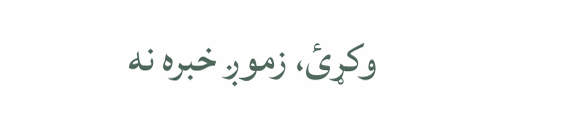وکړئ، زموږ خبره نه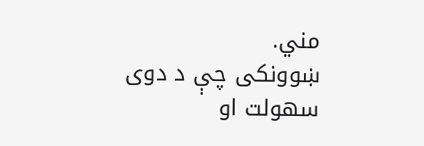مني.
ښوونکی چې د دوی سهولت او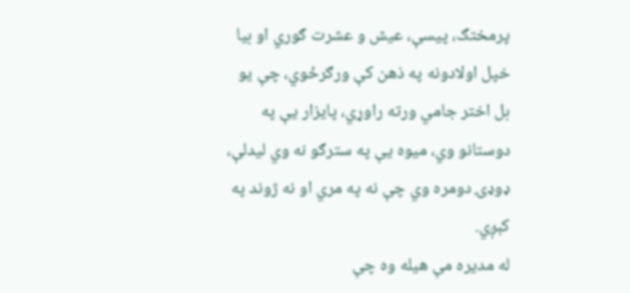پرمختګ، پیسې، عیش و عشرت ګوري او بیا خپل اولادونه په ذهن کې ورګرځوي، چې یو بل اختر جامي ورته راوړي، پایزار یې په دوستانو وي، میوه یې په سترګو نه وي لیدلې، ډوډۍ دومره وي چې نه په مري او نه ژوند په کېږي.
له مدیره مې هیله وه چې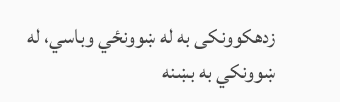زدهکوونکی به له ښوونځي وباسي، له ښوونکي به بښنه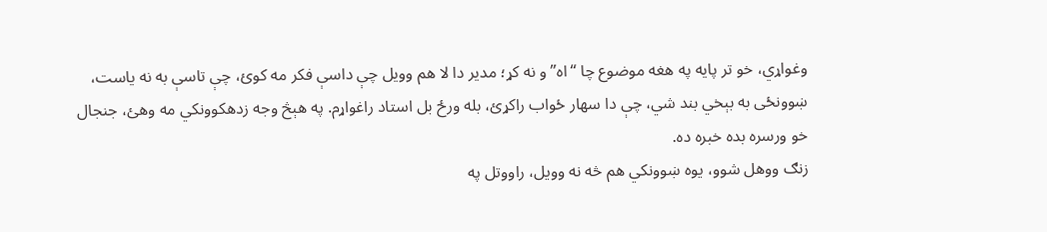وغواړي، خو تر پایه په هغه موضوع چا “اه” و نه کړ؛ مدیر دا لا هم وویل چې داسې فکر مه کوئ، چې تاسې به نه یاست، ښوونځی به بېخي بند شي، چې دا سهار ځواب راکړئ، بله ورځ بل استاد راغواړم. په هېڅ وجه زدهکوونکي مه وهئ، جنجال خو ورسره بده خبره ده.
زنګ ووهل شوو، یوه ښوونکي هم څه نه وویل، راووتل په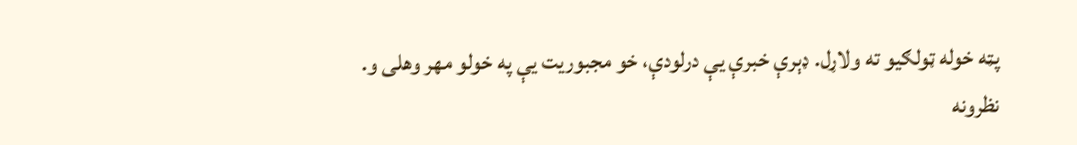پټه خوله ټولګیو ته ولاړل. ډېرې خبرې یې درلودې، خو مجبوریت یې په خولو مهر وهلی و.
نظرونه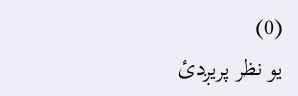(0)
یو نظر پریږدئ